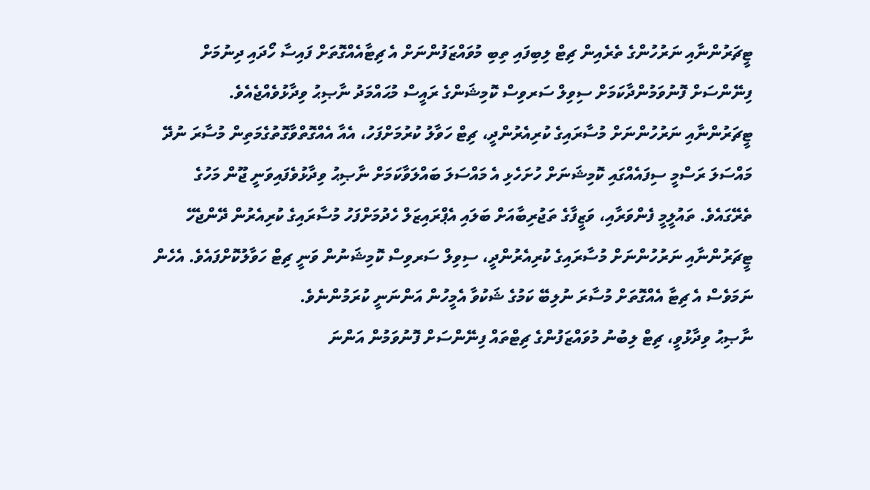ޓީޗަރުންނާއި ނަރުހުންގެ ތެރެއިން ޗިޓް ލިބިފައި ތިބި މުވައްޒަފުންނަށް އެ ޗިޓާއެއްގޮތަށް ފައިސާ ހޯދައި ދިނުމަށް ފިނޭންސަށް ފޮނުވަމުންދާކަމަށް ސިވިލް ސަރވިސް ކޮމިޝަންގެ ރައީސް މުޙައްމަދު ނާޞިޙު ވިދާޅުވެއްޖެއެވެ.
ޓީޗަރުންނާއި ނަރުހުންނަށް މުސާރައިގެ ކުރިއެރުންދީ، ޗިޓް ހަވާލު ކުރުމަށްފަހު، އެއާ އެއްގޮތްވާގޮތުގެމަތިން މުސާރަ ނުދޭ މައްސަލަ ރަސްމީ ސިފައެއްގައި ކޮމިޝަނަށް ހުށަހެޅި އެ މައްސަލަ ބައްލަވާކަމަށް ނާޞިޙު ވިދާޅުވެފައިވަނީ ޖޫން މަހުގެ ތެރޭގައެވެ. ތައުލީމީ ފެންވަރާއި، ވަޒީފާގެ ތަޖުރިބާއަށް ބަލައި އެޕްރައިޒަލް ހެދުމަށްފަހު މުސާރައިގެ ކުރިއެރުން ދޭންޖެހޭ ޓީޗަރުންނާއި ނަރުހުންނަށް މުސާރައިގެ ކުރިއެރުންދީ، ސިވިލް ސަރވިސް ކޮމިޝަނުން ވަނީ ޗިޓް ހަވާލުކޮށްފައެވެ. އެހެން ނަމަވެސް އެ ޗިޓާ އެއްގޮތަށް މުސާރަ ނުލިބޭ ކަމުގެ ޝަކުވާ އެމީހުން އަންނަނީ ކުރަމުންނެވެ.
ނާޞިޙު ވިދާޅުވީ، ޗިޓް ލިބުނު މުވައްޒަފުންގެ ޗިޓްތައް ފިނޭންސަށް ފޮނުވަމުން އަންނަ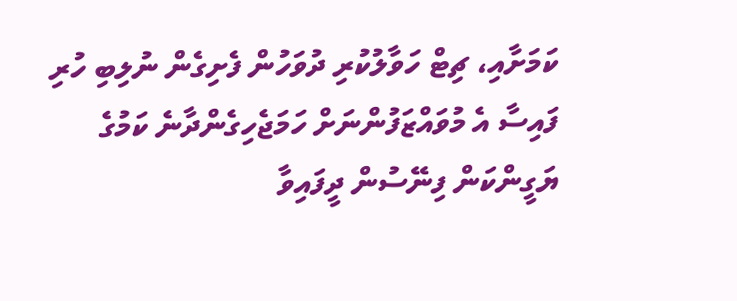ކަމަށާއި، ޗިޓް ހަވާލުކުރި ދުވަހުން ފެށިގެން ނުލިބި ހުރި ފައިސާ އެ މުވައްޒަފުންނަށް ހަމަޖެހިގެންދާނެ ކަމުގެ ޔަގީންކަން ފިނޭސުން ދީފައިވާ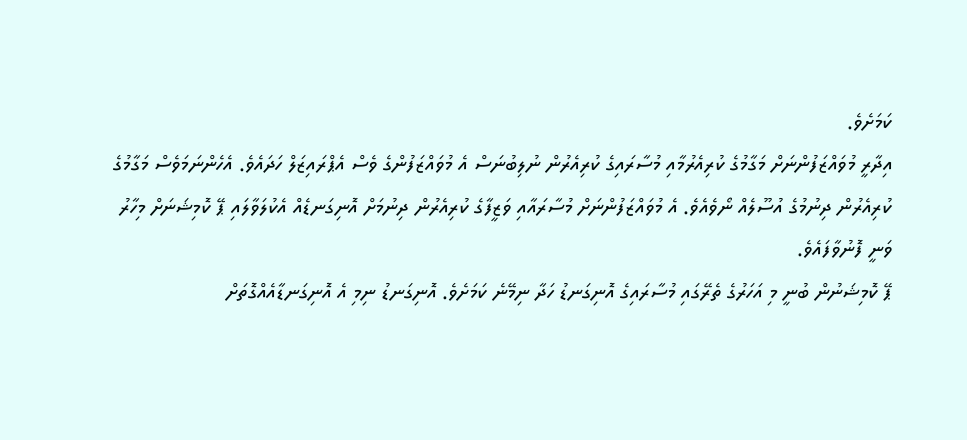ކަމަށެވެ.
އިދާރީ މުވައްޒަފުންނަށް މަގާމުގެ ކުރިއެރުމާއި މުސާރައިގެ ކުރިއެރުން ނުލިބުނަސް އެ މުވައްޒަފުންގެ ވެސް އެޕްރައިޒަލް ހަދައެވެ. އެހެންނަމަވެސް މަގާމުގެ ކުރިއެރުން ދިނުމުގެ އުސޫލެއް ނޯވެއެވެ. އެ މުވައްޒަފުންނަށް މުސާރައާއި ވަޒީފާގެ ކުރިއެރުން ދިނުމަށް އޮނިގަނޑެއް އެކުލަވާލައި ޕޭ ކޮމިޝަނަށް މިހާރު ވަނީ ފޮނުވާފައެވެ.
ޕޭ ކޮމިޝަނުން ބުނީ މި އަހަރުގެ ތެރޭގައި މުސާރައިގެ އޮނިގަނޑު ހަދާ ނިމޭނެ ކަމަށެވެ. އޮނިގަނޑު ނިމި އެ އޮނިގަނޑާއެއްގޮތަށް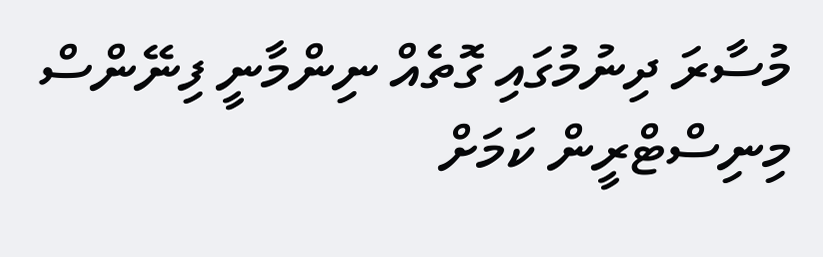މުސާރަ ދިނުމުގައި ގޮތެއް ނިންމާނީ ފިނޭންސް މިނިސްޓްރީން ކަމަށް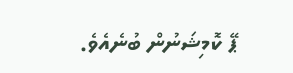ޕޭ ކޮމިޝަނުން ބުނެއެވެ.